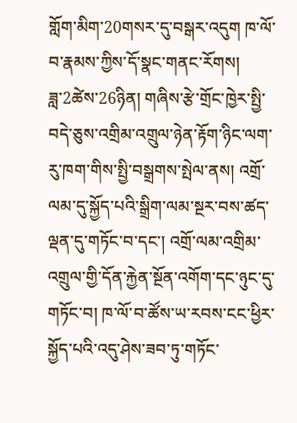གློག་མིག་20གསར་དུ་བསྒར་འདུག ཁ་ལོ་བ་རྣམས་ཀྱིས་དོ་སྣང་གནང་རོགས།
ཟླ་2ཚེས་26ཉིན། གཞིས་རྩེ་གྲོང་ཁྱེར་སྤྱི་བདེ་ཅུས་འགྲིམ་འགྲུལ་ཉེན་རྟོག་ཉིང་ལག་རུ་ཁག་གིས་སྤྱི་བསྒྲགས་སྤེལ་ནས། འགྲོ་ལམ་དུ་སྐྱོད་པའི་སྒྲིག་ལམ་སྔར་བས་ཚད་ལྡན་དུ་གཏོང་བ་དང་། འགྲོ་ལམ་འགྲིམ་འགྲུལ་གྱི་དོན་རྐྱེན་སྔོན་འགོག་དང་ཉུང་དུ་གཏོང་བ། ཁ་ལོ་བ་ཚོས་ཡ་རབས་ངང་ཕྱིར་སྐྱོད་པའི་འདུ་ཤེས་ཟབ་ཏུ་གཏོང་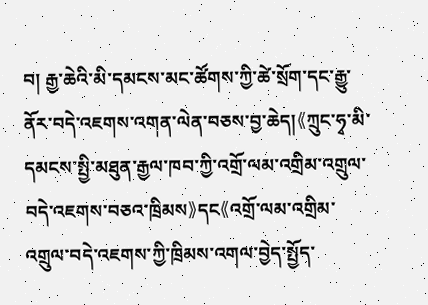བ། རྒྱ་ཆེའི་མི་དམངས་མང་ཚོགས་ཀྱི་ཚེ་སྲོག་དང་རྒྱུ་ནོར་བདེ་འཇགས་འགན་ལེན་བཅས་བྱ་ཆེད།《ཀྲུང་ཧྭ་མི་དམངས་སྤྱི་མཐུན་རྒྱལ་ཁབ་ཀྱི་འགྲོ་ལམ་འགྲིམ་འགྲུལ་བདེ་འཇགས་བཅའ་ཁྲིམས》དང《འགྲོ་ལམ་འགྲིམ་འགྲུལ་བདེ་འཇགས་ཀྱི་ཁྲིམས་འགལ་བྱེད་སྤྱོད་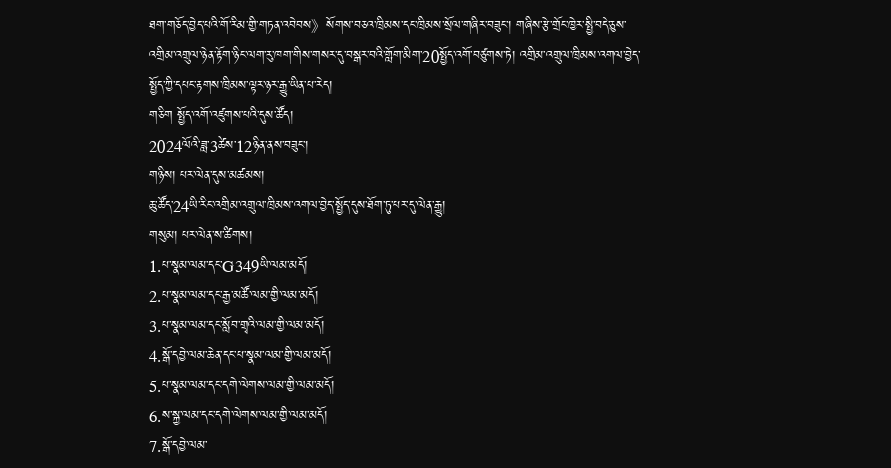ཐག་གཅོད་བྱེད་པའི་གོ་རིམ་གྱི་གཏན་འབེབས》སོགས་བཅའ་ཁྲིམས་དང་ཁྲིམས་སྲོལ་གཞིར་བཟུང་། གཞིས་རྩེ་གྲོང་ཁྱེར་སྤྱི་བདེ་ཅུས་འགྲིམ་འགྲུལ་ཉེན་རྟོག་ཉིང་ལག་རུ་ཁག་གིས་གསར་དུ་བསྒར་བའི་གློག་མིག་20སྤྱོད་འགོ་བཙུགས་ཏེ། འགྲིམ་འགྲུལ་ཁྲིམས་འགལ་བྱེད་སྤྱོད་ཀྱི་དཔང་རྟགས་ཁྲིམས་ལྟར་ཉར་རྒྱུ་ཡིན་པ་རེད།
གཅིག སྤྱོད་འགོ་འཛུགས་པའི་དུས་ཚོད།
2024ལོའི་ཟླ་3ཚེས་12ཉིན་ནས་བཟུང་།
གཉིས། པར་ལེན་དུས་མཚམས།
ཆུ་ཚོད་24ཡི་རིང་འགྲིམ་འགྲུལ་ཁྲིམས་འགལ་བྱེད་སྤྱོད་དུས་ཐོག་ཏུ་པར་དུ་ལེན་རྒྱུ།
གསུམ། པར་ལེན་ས་ཚིགས།
1.པ་སྣམ་ལམ་དང་G349ཡི་ལམ་མདོ།
2.པ་སྣམ་ལམ་དང་རྒྱ་མཚོ་ལམ་གྱི་ལམ་མདོ།
3.པ་སྣམ་ལམ་དང་སློབ་གྲྭའི་ལམ་གྱི་ལམ་མདོ།
4.སྒོ་དབྱེ་ལམ་ཆེན་དང་པ་སྣམ་ལམ་གྱི་ལམ་མདོ།
5.པ་སྣམ་ལམ་དང་དགེ་ལེགས་ལམ་གྱི་ལམ་མདོ།
6.ས་སྐྱ་ལམ་དང་དགེ་ལེགས་ལམ་གྱི་ལམ་མདོ།
7.སྒོ་དབྱེ་ལམ་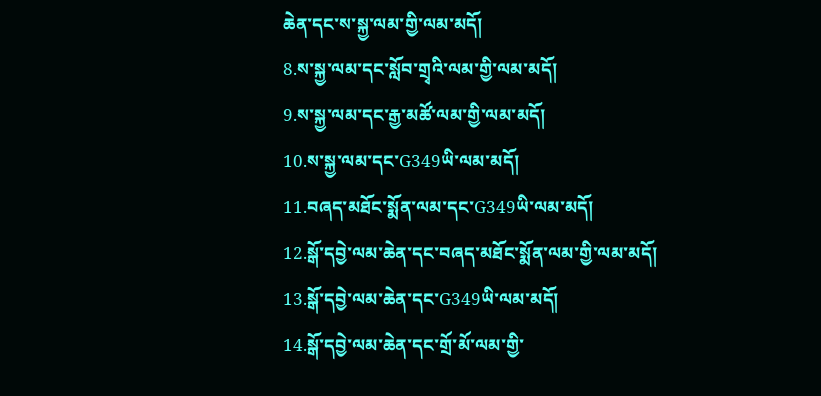ཆེན་དང་ས་སྐྱ་ལམ་གྱི་ལམ་མདོ།
8.ས་སྐྱ་ལམ་དང་སློབ་གྲྭའི་ལམ་གྱི་ལམ་མདོ།
9.ས་སྐྱ་ལམ་དང་རྒྱ་མཚོ་ལམ་གྱི་ལམ་མདོ།
10.ས་སྐྱ་ལམ་དང་G349ཡི་ལམ་མདོ།
11.བཞད་མཐོང་སྨོན་ལམ་དང་G349ཡི་ལམ་མདོ།
12.སྒོ་དབྱེ་ལམ་ཆེན་དང་བཞད་མཐོང་སྨོན་ལམ་གྱི་ལམ་མདོ།
13.སྒོ་དབྱེ་ལམ་ཆེན་དང་G349ཡི་ལམ་མདོ།
14.སྒོ་དབྱེ་ལམ་ཆེན་དང་གྲོ་མོ་ལམ་གྱི་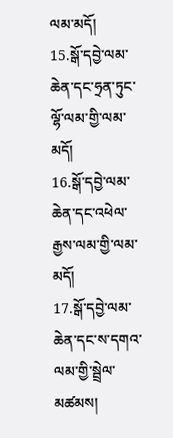ལམ་མདོ།
15.སྒོ་དབྱེ་ལམ་ཆེན་དང་ཧྲན་ཏུང་ལྷོ་ལམ་གྱི་ལམ་མདོ།
16.སྒོ་དབྱེ་ལམ་ཆེན་དང་འཕེལ་རྒྱས་ལམ་གྱི་ལམ་མདོ།
17.སྒོ་དབྱེ་ལམ་ཆེན་དང་ས་དགའ་ལམ་གྱི་སྦྲེལ་མཚམས།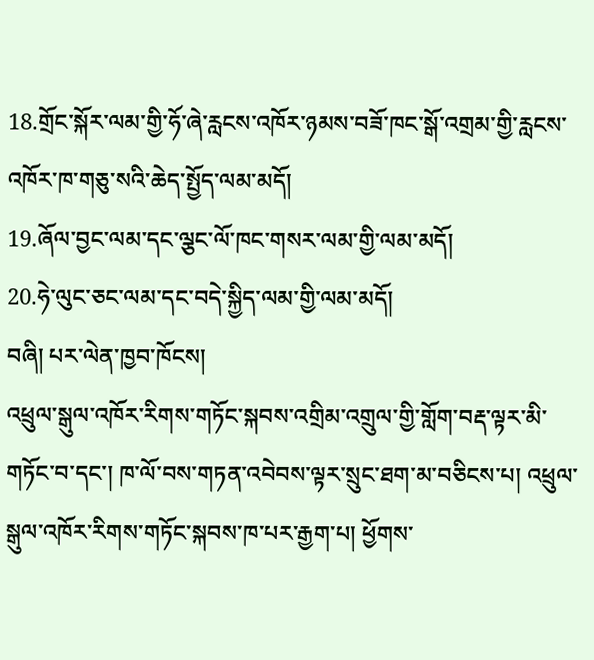18.གྲོང་སྐོར་ལམ་གྱི་ཧོ་ཞེ་རླངས་འཁོར་ཉམས་བཟོ་ཁང་སྒོ་འགྲམ་གྱི་རླངས་འཁོར་ཁ་གཅུ་སའི་ཆེད་སྤྱོད་ལམ་མདོ།
19.ཞོལ་བྱང་ལམ་དང་ལྕང་ལོ་ཁང་གསར་ལམ་གྱི་ལམ་མདོ།
20.ཧེ་ལུང་ཅང་ལམ་དང་བདེ་སྐྱིད་ལམ་གྱི་ལམ་མདོ།
བཞི། པར་ལེན་ཁྱབ་ཁོངས།
འཕྲུལ་སྒུལ་འཁོར་རིགས་གཏོང་སྐབས་འགྲིམ་འགྲུལ་གྱི་གློག་བརྡ་ལྟར་མི་གཏོང་བ་དང་། ཁ་ལོ་བས་གཏན་འབེབས་ལྟར་སྲུང་ཐག་མ་བཅིངས་པ། འཕྲུལ་སྒུལ་འཁོར་རིགས་གཏོང་སྐབས་ཁ་པར་རྒྱག་པ། ཕྱོགས་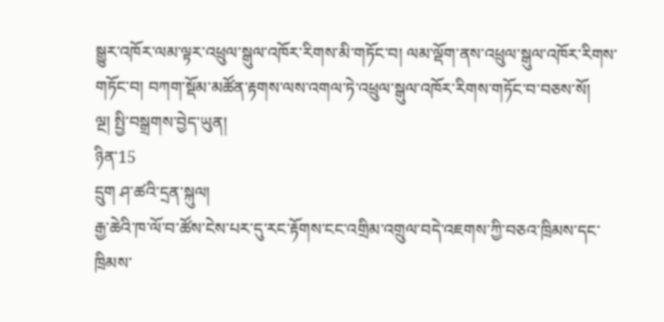སྒྱུར་འཁོར་ལམ་ལྟར་འཕྲུལ་སྒུལ་འཁོར་རིགས་མི་གཏོང་བ། ལམ་ལྡོག་ནས་འཕྲུལ་སྒུལ་འཁོར་རིགས་གཏོང་བ། བཀག་སྡོམ་མཚོན་རྟགས་ལས་འགལ་ཏེ་འཕྲུལ་སྒུལ་འཁོར་རིགས་གཏོང་བ་བཅས་སོ།
ལྔ། སྤྱི་བསྒྲགས་བྱེད་ཡུན།
ཉིན་15
དྲུག ཤ་ཚའི་དྲན་སྐུལ།
རྒྱ་ཆེའི་ཁ་ལོ་བ་ཚོས་ངེས་པར་དུ་རང་རྟོགས་ངང་འགྲིམ་འགྲུལ་བདེ་འཇགས་ཀྱི་བཅའ་ཁྲིམས་དང་ཁྲིམས་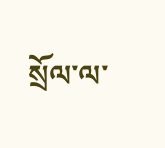སྲོལ་ལ་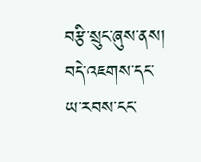བརྩི་སྲུང་ཞུས་ནས། བདེ་འཇགས་དང་ཡ་རབས་ངང་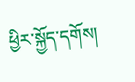ཕྱིར་སྐྱོད་དགོས།